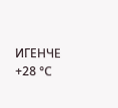ИГЕНЧЕ
+28 °С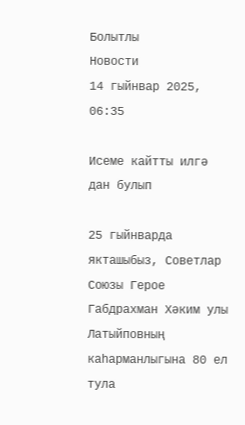Болытлы
Новости
14 гыйнвар 2025, 06:35

Исеме кайтты илгә дан булып

25 гыйнварда якташыбыз, Советлар Союзы Герое Габдрахман Хәким улы Латыйповның каһарманлыгына 80 ел тула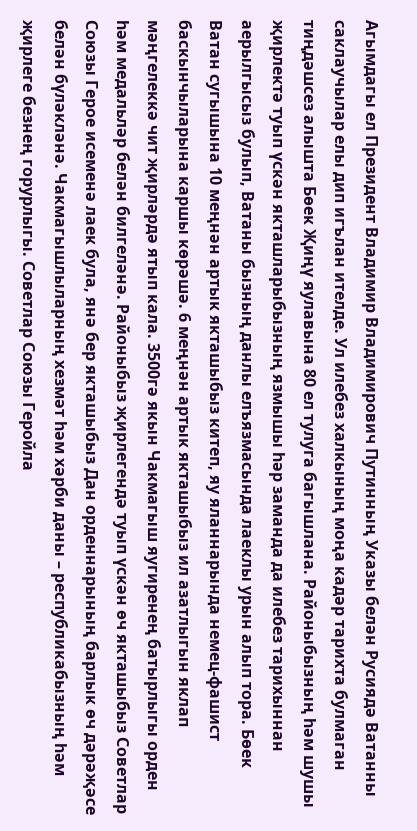Агымдагы ел Президент Владимир Владимирович Путинның Указы белән Русиядә Ватанны саклаучылар елы дип игълан ителде. Ул илебез халкының моңа кадәр тарихта булмаган тиңдәшсез алышта Бөек Җиңү яулавына 80 ел тулуга багышлана. Районыбызның һәм шушы җирлектә туып үскән якташларыбызның язмышы һәр заманда да илебез тарихыннан аерылгысыз булып, Ватаны бызның данлы елъязмасында лаеклы урын алып тора. Бөек Ватан сугышына 10 меңнән артык якташыбыз китеп, яу яланнарында немец-фашист баскынчыларына каршы көрәшә. 6 меңнән артык якташыбыз ил азатлыгын яклап мәңгелеккә чит җирләрдә ятып кала. 3500гә якын Чакмагыш яугиренең батырлыгы орден һәм медальләр белән билгеләнә. Районыбыз җирлегендә туып үскән өч якташыбыз Советлар Союзы Герое исеменә лаек була, янә бер якташыбыз Дан орденнарының барлык өч дәрәҗәсе белән бүләкләнә. Чакмагышлыларның хезмәт һәм хәрби даны – республикабызның һәм җирлеге безнең горурлыгы. Советлар Союзы Геройла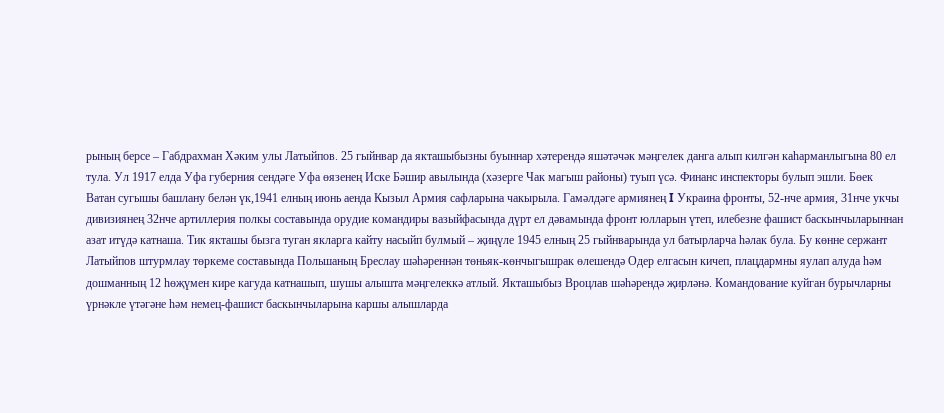рының берсе – Габдрахман Хәким улы Латыйпов. 25 гыйнвар да якташыбызны буыннар хәтерендә яшәтәчәк мәңгелек данга алып килгән каһарманлыгына 80 ел тула. Ул 1917 елда Уфа губерния сендәге Уфа өязенең Иске Бәшир авылында (хәзерге Чак магыш районы) туып үсә. Финанс инспекторы булып эшли. Бөек Ватан сугышы башлану белән үк,1941 елның июнь аенда Кызыл Армия сафларына чакырыла. Гамәлдәге армиянең I Украина фронты, 52-нче армия, 31нче укчы дивизиянең 32нче артиллерия полкы составында орудие командиры вазыйфасында дүрт ел дәвамында фронт юлларын үтеп, илебезне фашист баскынчыларыннан азат итүдә катнаша. Тик якташы бызга туган якларга кайту насыйп булмый – җиңүле 1945 елның 25 гыйнварында ул батырларча һәлак була. Бу көнне сержант Латыйпов штурмлау төркеме составында Польшаның Бреслау шәһәреннән төньяк-көнчыгышрак өлешендә Одер елгасын кичеп, плацдармны яулап алуда һәм дошманның 12 һөҗүмен кире кагуда катнашып, шушы алышта мәңгелеккә атлый. Якташыбыз Вроцлав шәһәрендә җирләнә. Командование куйган бурычларны үрнәкле үтәгәне һәм немец-фашист баскынчыларына каршы алышларда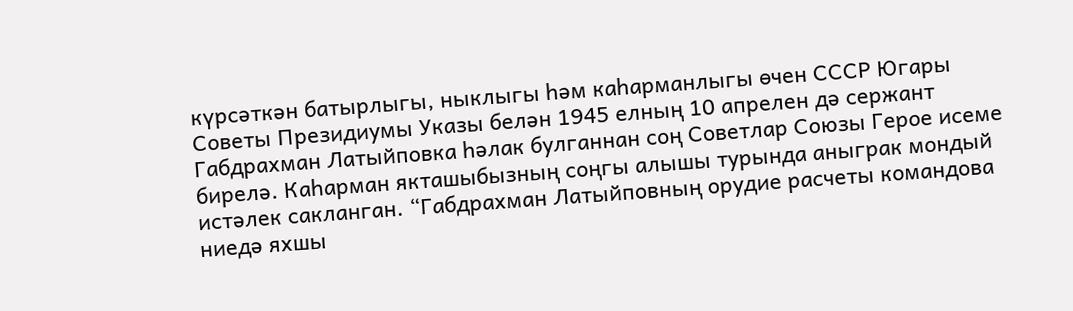күрсәткән батырлыгы, ныклыгы һәм каһарманлыгы өчен СССР Югары Советы Президиумы Указы белән 1945 елның 10 апрелен дә сержант Габдрахман Латыйповка һәлак булганнан соң Советлар Союзы Герое исеме бирелә. Каһарман якташыбызның соңгы алышы турында аныграк мондый истәлек сакланган. “Габдрахман Латыйповның орудие расчеты командова ниедә яхшы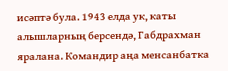исәптә була. 1943 елда ук, каты алышларның берсендә, Габдрахман яралана. Командир аңа менсанбатка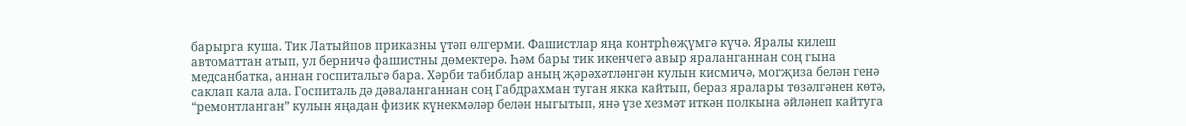барырга куша. Тик Латыйпов приказны үтәп өлгерми. Фашистлар яңа контрһөҗүмгә күчә. Яралы килеш автоматтан атып, ул берничә фашистны дөмектерә. Һәм бары тик икенчегә авыр яраланганнан соң гына медсанбатка, аннан госпитальгә бара. Хәрби табиблар аның җәрәхәтләнгән кулын кисмичә, могҗиза белән генә саклап кала ала. Госпиталь дә дәваланганнан соң Габдрахман туган якка кайтып, бераз яралары төзәлгәнен көтә, “ремонтланган” кулын яңадан физик күнекмәләр белән ныгытып, янә үзе хезмәт иткән полкына әйләнеп кайтуга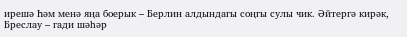ирешә Һәм менә яңа боерык – Берлин алдындагы соңгы сулы чик. Әйтергә кирәк, Бреслау – гади шәһәр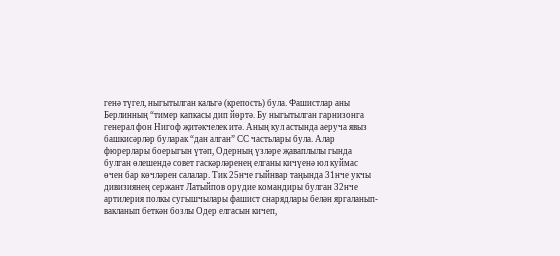генә түгел, ныгытылган кальгә (крепость) була. Фашистлар аны Берлинның “тимер капкасы дип йөртә. Бу ныгытылган гарнизонга генерал фон Нигоф җитәкчелек итә. Аның кул астында аеруча явыз башкисәрләр буларак “дан алган” СС частьлары була. Алар фюрерлары боерыгын үтәп, Одерның үзләре җаваплылы гында булган өлешендә совет гаскәрләренең елганы кичүенә юл куймас өчен бар көчләрен салалар. Тик 25нче гыйнвар таңында 31нче укчы дивизиянең сержант Латыйпов орудие командиры булган 32нче артилерия полкы сугышчылары фашист снарядлары белән яргаланып-вакланып беткән бозлы Одер елгасын кичеп,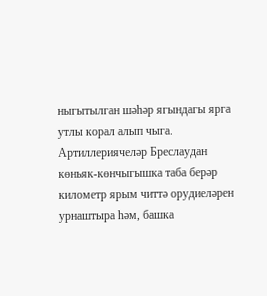ныгытылган шәһәр ягындагы ярга утлы корал алып чыга. Артиллериячеләр Бреслаудан көньяк-көнчыгышка таба берәр километр ярым читтә орудиеләрен урнаштыра һәм, башка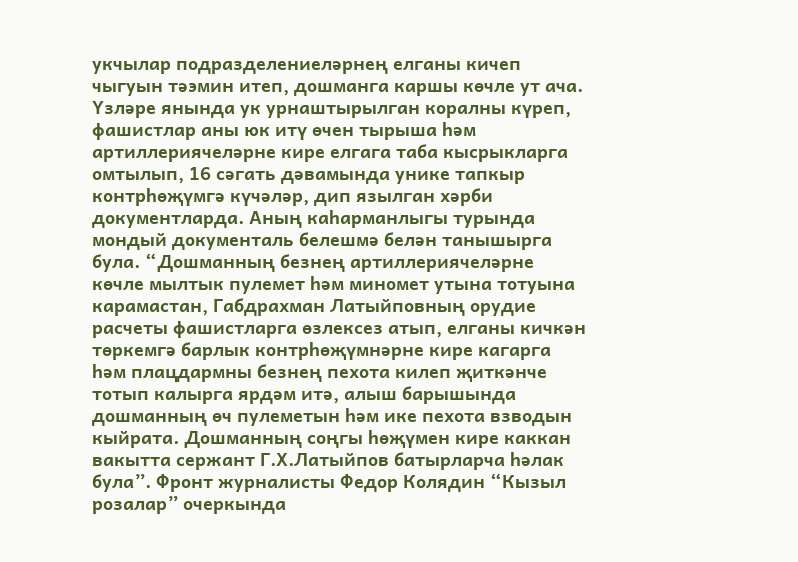укчылар подразделениеләрнең елганы кичеп чыгуын тәэмин итеп, дошманга каршы көчле ут ача. Үзләре янында ук урнаштырылган коралны күреп, фашистлар аны юк итү өчен тырыша һәм артиллериячеләрне кире елгага таба кысрыкларга омтылып, 16 сәгать дәвамында унике тапкыр контрһөҗүмгә күчәләр, дип язылган хәрби документларда. Аның каһарманлыгы турында мондый документаль белешмә белән танышырга була. “Дошманның безнең артиллериячеләрне көчле мылтык пулемет һәм миномет утына тотуына карамастан, Габдрахман Латыйповның орудие расчеты фашистларга өзлексез атып, елганы кичкән төркемгә барлык контрһөҗүмнәрне кире кагарга һәм плацдармны безнең пехота килеп җиткәнче тотып калырга ярдәм итә, алыш барышында дошманның өч пулеметын һәм ике пехота взводын кыйрата. Дошманның соңгы һөҗүмен кире каккан вакытта сержант Г.Х.Латыйпов батырларча һәлак була”. Фронт журналисты Федор Колядин “Кызыл розалар” очеркында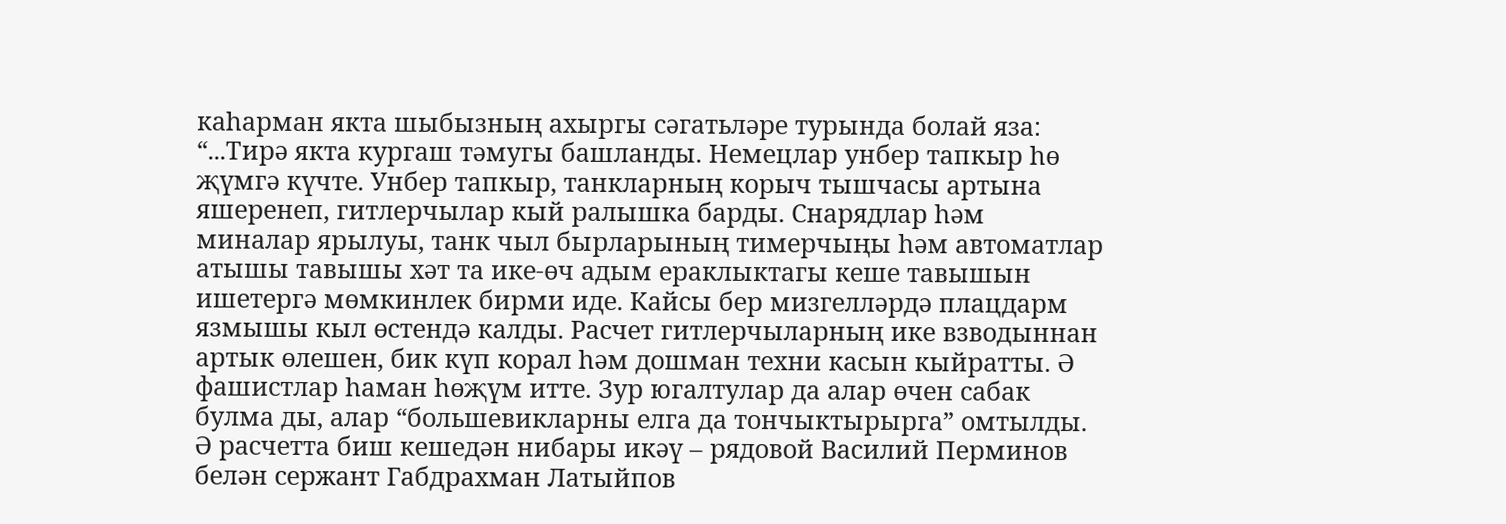каһарман якта шыбызның ахыргы сәгатьләре турында болай яза: “...Тирә якта кургаш тәмугы башланды. Немецлар унбер тапкыр һө җүмгә күчте. Унбер тапкыр, танкларның корыч тышчасы артына яшеренеп, гитлерчылар кый ралышка барды. Снарядлар һәм миналар ярылуы, танк чыл бырларының тимерчыңы һәм автоматлар атышы тавышы хәт та ике-өч адым ераклыктагы кеше тавышын ишетергә мөмкинлек бирми иде. Кайсы бер мизгелләрдә плацдарм язмышы кыл өстендә калды. Расчет гитлерчыларның ике взводыннан артык өлешен, бик күп корал һәм дошман техни касын кыйратты. Ә фашистлар һаман һөҗүм итте. Зур югалтулар да алар өчен сабак булма ды, алар “большевикларны елга да тончыктырырга” омтылды. Ә расчетта биш кешедән нибары икәү – рядовой Василий Перминов белән сержант Габдрахман Латыйпов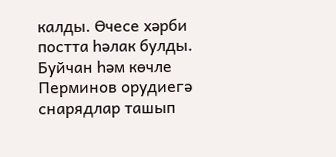калды. Өчесе хәрби постта һәлак булды. Буйчан һәм көчле Перминов орудиегә снарядлар ташып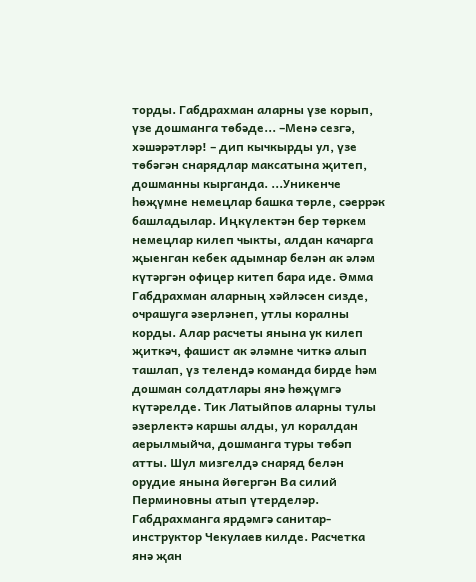торды. Габдрахман аларны үзе корып, үзе дошманга төбәде... –Менә сезгә, хәшәрәтләр! – дип кычкырды ул, үзе төбәгән снарядлар максатына җитеп, дошманны кырганда. ...Уникенче һөҗүмне немецлар башка төрле, сәеррәк башладылар. Иңкүлектән бер төркем немецлар килеп чыкты, алдан качарга җыенган кебек адымнар белән ак әләм күтәргән офицер китеп бара иде. Әмма Габдрахман аларның хәйләсен сизде, очрашуга әзерләнеп, утлы коралны корды. Алар расчеты янына ук килеп җиткәч, фашист ак әләмне читкә алып ташлап, үз телендә команда бирде һәм дошман солдатлары янә һөҗүмгә күтәрелде. Тик Латыйпов аларны тулы әзерлектә каршы алды, ул коралдан аерылмыйча, дошманга туры төбәп атты. Шул мизгелдә снаряд белән орудие янына йөгергән Ва силий Перминовны атып үтерделәр. Габдрахманга ярдәмгә санитар-инструктор Чекулаев килде. Расчетка янә җан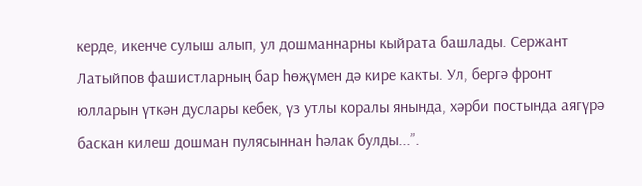керде, икенче сулыш алып, ул дошманнарны кыйрата башлады. Сержант Латыйпов фашистларның бар һөҗүмен дә кире какты. Ул, бергә фронт юлларын үткән дуслары кебек, үз утлы коралы янында, хәрби постында аягүрә баскан килеш дошман пулясыннан һәлак булды...”.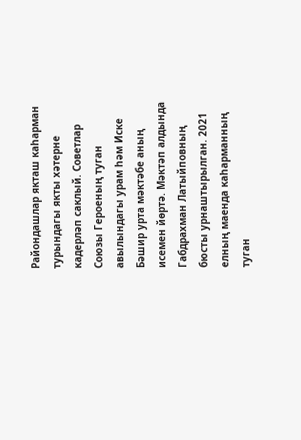Райондашлар якташ каһарман турындагы якты хәтерне кадерләп саклый. Советлар Союзы Героеның туган авылындагы урам һәм Иске Бәшир урта мәктәбе аның исемен йөртә. Мәктәп алдында Габдрахман Латыйповның бюсты урнаштырылган. 2021 елның маенда каһарманның туган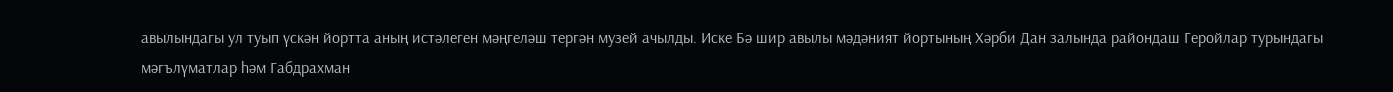авылындагы ул туып үскән йортта аның истәлеген мәңгеләш тергән музей ачылды. Иске Бә шир авылы мәдәният йортының Хәрби Дан залында райондаш Геройлар турындагы мәгълүматлар һәм Габдрахман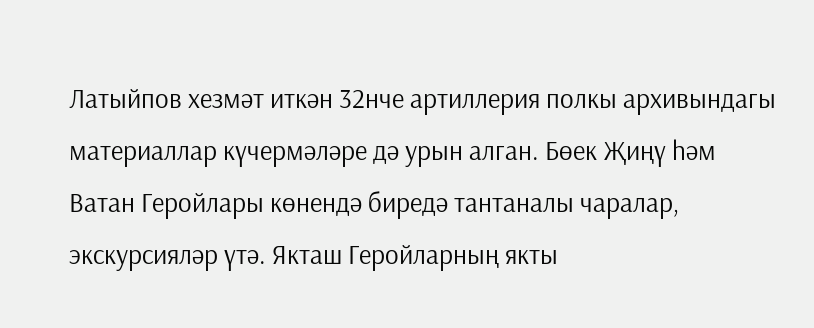Латыйпов хезмәт иткән 32нче артиллерия полкы архивындагы материаллар күчермәләре дә урын алган. Бөек Җиңү һәм Ватан Геройлары көнендә биредә тантаналы чаралар, экскурсияләр үтә. Якташ Геройларның якты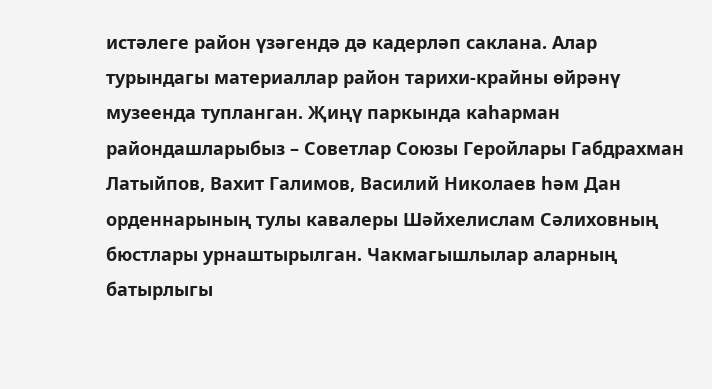истәлеге район үзәгендә дә кадерләп саклана. Алар турындагы материаллар район тарихи-крайны өйрәнү музеенда тупланган. Җиңү паркында каһарман райондашларыбыз – Советлар Союзы Геройлары Габдрахман Латыйпов, Вахит Галимов, Василий Николаев һәм Дан орденнарының тулы кавалеры Шәйхелислам Сәлиховның бюстлары урнаштырылган. Чакмагышлылар аларның батырлыгы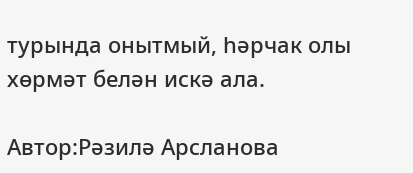турында онытмый, һәрчак олы хөрмәт белән искә ала.

Автор:Рәзилә Арсланова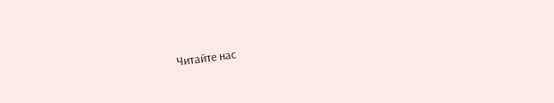Читайте нас